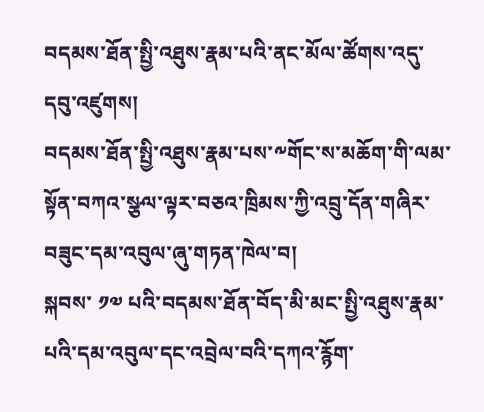བདམས་ཐོན་སྤྱི་འཐུས་རྣམ་པའི་ནང་མོལ་ཚོགས་འདུ་དབུ་འཛུགས།
བདམས་ཐོན་སྤྱི་འཐུས་རྣམ་པས་༸གོང་ས་མཆོག་གི་ལམ་སྟོན་བཀའ་སྩལ་ལྟར་བཅའ་ཁྲིམས་ཀྱི་འབྲུ་དོན་གཞིར་བཟུང་དམ་འབུལ་ཞུ་གཏན་ཁེལ་བ།
སྐབས་ ༡༧ པའི་བདམས་ཐོན་བོད་མི་མང་སྤྱི་འཐུས་རྣམ་པའི་དམ་འབུལ་དང་འབྲེལ་བའི་དཀའ་རྙོག་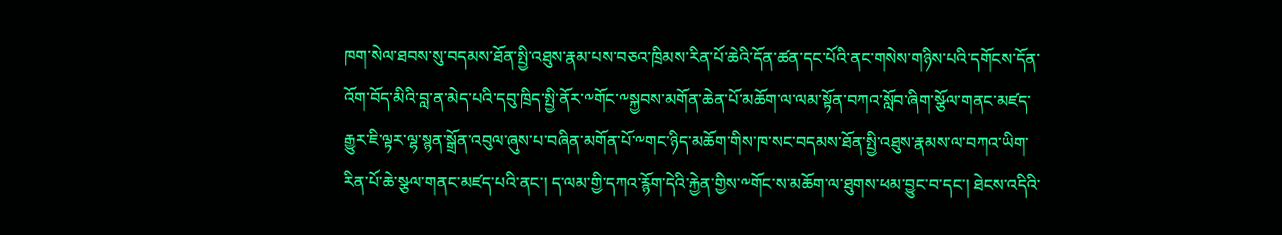ཁག་སེལ་ཐབས་སུ་བདམས་ཐོན་སྤྱི་འཐུས་རྣམ་པས་བཅའ་ཁྲིམས་རིན་པོ་ཆེའི་དོན་ཚན་དང་པོའི་ནང་གསེས་གཉིས་པའི་དགོངས་དོན་འོག་བོད་མིའི་བླ་ན་མེད་པའི་དབུ་ཁྲིད་སྤྱི་ནོར་༸གོང་༸སྐྱབས་མགོན་ཆེན་པོ་མཆོག་ལ་ལམ་སྟོན་བཀའ་སློབ་ཞིག་སྩོལ་གནང་མཛད་རྒྱུར་ཇི་ལྟར་ལྷ་སྙན་སྒྲོན་འབུལ་ཞུས་པ་བཞིན་མགོན་པོ་༸གང་ཉིད་མཆོག་གིས་ཁ་སང་བདམས་ཐོན་སྤྱི་འཐུས་རྣམས་ལ་བཀའ་ཡིག་རིན་པོ་ཆེ་སྩལ་གནང་མཛད་པའི་ནང་། ད་ལམ་གྱི་དཀའ་རྙོག་དེའི་རྐྱེན་གྱིས་༸གོང་ས་མཆོག་ལ་ཐུགས་ཕམ་བྱུང་བ་དང་། ཐེངས་འདིའི་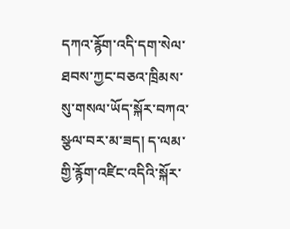དཀའ་རྙོག་འདི་དག་སེལ་ཐབས་ཀྱང་བཅའ་ཁྲིམས་སུ་གསལ་ཡོད་སྐོར་བཀའ་སྩལ་བར་མ་ཟད། ད་ལམ་གྱི་རྙོག་འཛིང་འདིའི་སྐོར་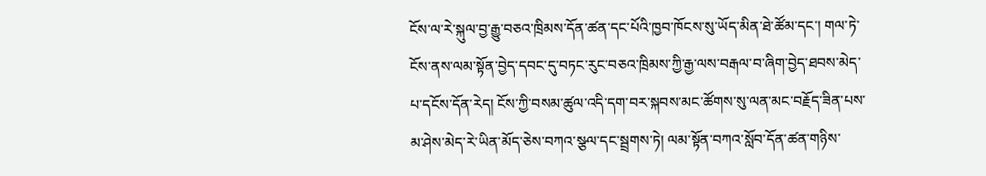ངོས་ལ་རེ་སྐུལ་བྱ་རྒྱུ་བཅའ་ཁྲིམས་དོན་ཚན་དང་པོའི་ཁྱབ་ཁོངས་སུ་ཡོད་མིན་ཐེ་ཚོམ་དང་། གལ་ཏེ་ངོས་ནས་ལམ་སྟོན་བྱེད་དབང་དུ་བཏང་རུང་བཅའ་ཁྲིམས་ཀྱི་རྒྱ་ལས་བརྒལ་བ་ཞིག་བྱེད་ཐབས་མེད་པ་དངོས་དོན་རེད། ངོས་ཀྱི་བསམ་ཚུལ་འདི་དག་བར་སྐབས་མང་ཚོགས་སུ་ལན་མང་བརྗོད་ཟིན་པས་མ་ཤེས་མེད་རེ་ཡིན་མོད་ཅེས་བཀའ་སྩལ་དང་སྦྲགས་ཏེ། ལམ་སྟོན་བཀའ་སློབ་དོན་ཚན་གཉིས་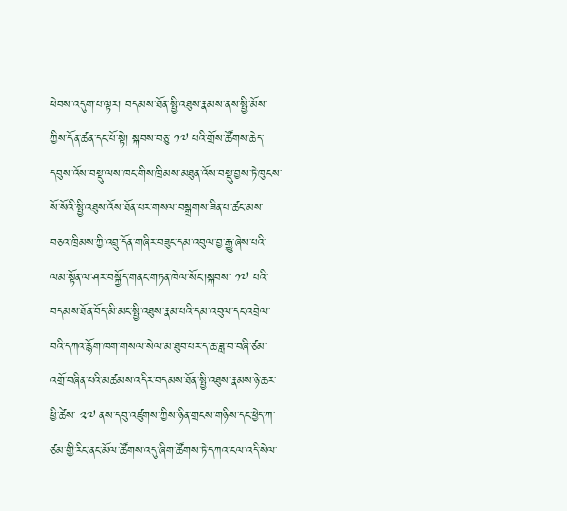ཕེབས་འདུག་པ་ལྟར། བདམས་ཐོན་སྤྱི་འཐུས་རྣམས་ནས་སྤྱི་མོས་ཀྱིས་དོན་ཚན་དང་པོ་སྟེ། སྐབས་བཅུ་ ༡༧ པའི་གྲོས་ཚོགས་ཆེད་དབུས་འོས་བསྡུ་ལས་ཁང་གིས་ཁྲིམས་མཐུན་འོས་བསྡུ་བྱས་ཏེ་ཁུངས་སོ་སོའི་སྤྱི་འཐུས་འོས་ཐོན་པར་གསལ་བསྒྲགས་ཟིན་པ་ཚང་མས་བཅའ་ཁྲིམས་ཀྱི་འབྲུ་དོན་གཞིར་བཟུང་དམ་འབུལ་བྱ་རྒྱུ་ཞེས་པའི་ལམ་སྟོན་ལ་ཤར་བསྐྱོད་གནང་གཏན་ཁེལ་སོང་།སྐབས་ ༡༧ པའི་བདམས་ཐོན་བོད་མི་མང་སྤྱི་འཐུས་རྣམ་པའི་དམ་འབུལ་དང་འབྲེལ་བའི་དཀའ་རྙོག་ཁག་གསལ་སེལ་མ་ཐུབ་པར་ད་ཆ་ཟླ་བ་བཞི་ཙམ་འགྲོ་བཞིན་པའི་མཚམས་འདིར་བདམས་ཐོན་སྤྱི་འཐུས་རྣམས་ཉེ་ཆར་ཕྱི་ཚེས་ ༢༧ ནས་དབུ་འཛུགས་ཀྱིས་ཉིན་གྲངས་གཉིས་དང་ཕྱེད་ཀ་ཙམ་གྱི་རིང་ནང་མོལ་ཚོགས་འདུ་ཞིག་ཚོགས་ཏེ་དཀའ་ངལ་འདི་སེལ་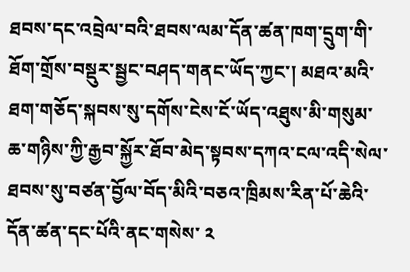ཐབས་དང་འབྲེལ་བའི་ཐབས་ལམ་དོན་ཚན་ཁག་དྲུག་གི་ཐོག་གྲོས་བསྡུར་སྦྱང་བཤད་གནང་ཡོད་ཀྱང་། མཐའ་མའི་ཐག་གཅོད་སྐབས་སུ་དགོས་ངེས་ངོ་ཡོད་འཐུས་མི་གསུམ་ཆ་གཉིས་ཀྱི་རྒྱབ་སྐྱོར་ཐོབ་མེད་སྟབས་དཀའ་ངལ་འདི་སེལ་ཐབས་སུ་བཙན་བྱོལ་བོད་མིའི་བཅའ་ཁྲིམས་རིན་པོ་ཆེའི་དོན་ཚན་དང་པོའི་ནང་གསེས་ ༢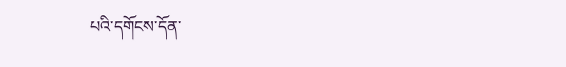པའི་དགོངས་དོན་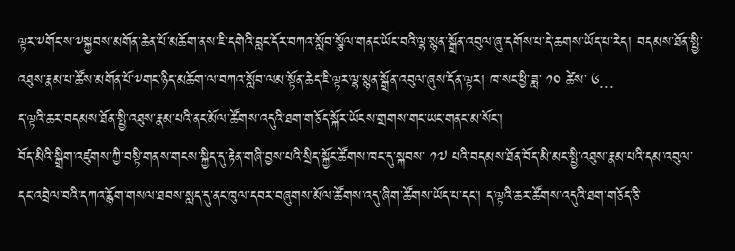ལྟར་༸གོང་ས་༸སྐྱབས་མགོན་ཆེན་པོ་མཆོག་ནས་ཇི་དགེའི་བླང་དོར་བཀའ་སློབ་སྩོལ་གནང་ཡོང་བའི་ལྷ་སྙན་སྒྲོན་འབུལ་ཞུ་དགོས་པ་དེ་ཆགས་ཡོད་པ་རེད། བདམས་ཐོན་སྤྱི་འཐུས་རྣམ་པ་ཚོས་མགོན་པོ་༸གང་ཉིད་མཆོག་ལ་བཀའ་སློབ་ལམ་སྟོན་ཆེད་ཇི་ལྟར་ལྷ་སྙན་སྒྲོན་འབུལ་ཞུས་དོན་ལྟར། ཁ་སང་ཕྱི་ཟླ་ ༡༠ ཚེས་ ༦...
ད་ལྟའི་ཆར་བདམས་ཐོན་སྤྱི་འཐུས་རྣམ་པའི་ནང་མོལ་ཚོགས་འདུའི་ཐག་གཅོད་སྐོར་ཡོངས་གྲགས་གང་ཡང་གནང་མ་སོང་།
བོད་མིའི་སྒྲིག་འཛུགས་ཀྱི་བསྟི་གནས་གངས་སྐྱིད་དུ་རྟེན་གཞི་བྱས་པའི་སྲིད་སྐྱོང་ཚོགས་ཁང་དུ་སྐབས་ ༡༧ པའི་བདམས་ཐོན་བོད་མི་མང་སྤྱི་འཐུས་རྣམ་པའི་དམ་འབུལ་དང་འབྲེལ་བའི་དཀའ་རྙོག་གསལ་ཐབས་སླད་དུ་ནང་ཁུལ་དབར་བཞུགས་མོལ་ཚོགས་འདུ་ཞིག་ཚོགས་ཡོད་པ་དང་། ད་ལྟའི་ཆར་ཚོགས་འདུའི་ཐག་གཅོད་ཅི་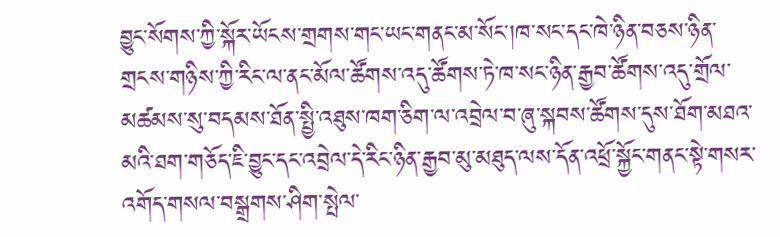བྱུང་སོགས་ཀྱི་སྐོར་ཡོངས་གྲགས་གང་ཡང་གནང་མ་སོང་།ཁ་སང་དང་ཁེ་ཉིན་བཅས་ཉིན་གྲངས་གཉིས་ཀྱི་རིང་ལ་ནང་མོལ་ཚོགས་འདུ་ཚོགས་ཏེ་ཁ་སང་ཉིན་རྒྱབ་ཚོགས་འདུ་གྲོལ་མཚམས་སུ་བདམས་ཐོན་སྤྱི་འཐུས་ཁག་ཅིག་ལ་འབྲེལ་བ་ཞུ་སྐབས་ཚོགས་དུས་ཐོག་མཐའ་མའི་ཐག་གཅོད་ཇི་བྱུང་དང་འབྲེལ་དེ་རིང་ཉིན་རྒྱབ་མུ་མཐུད་ལས་དོན་འཕྲོ་སྐྱོང་གནང་སྟེ་གསར་འགོད་གསལ་བསྒྲགས་ཤིག་སྤེལ་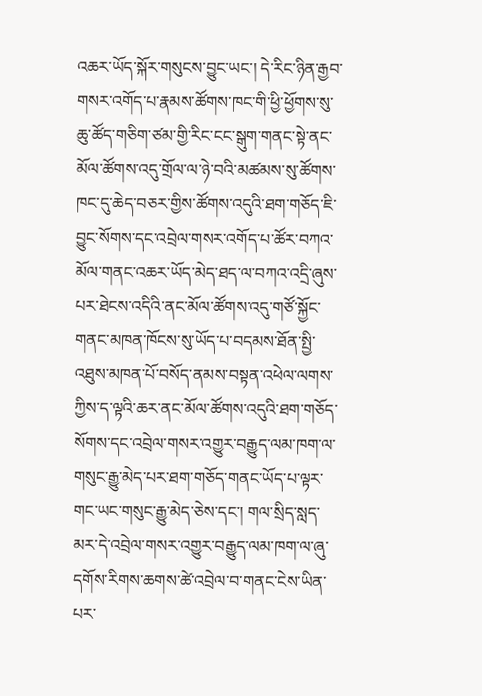འཆར་ཡོད་སྐོར་གསུངས་བྱུང་ཡང་། དེ་རིང་ཉིན་རྒྱབ་གསར་འགོད་པ་རྣམས་ཚོགས་ཁང་གི་ཕྱི་ཕྱོགས་སུ་ཆུ་ཚོད་གཅིག་ཙམ་གྱི་རིང་ངང་སྒུག་གནང་སྟེ་ནང་མོལ་ཚོགས་འདུ་གྲོལ་ལ་ཉེ་བའི་མཚམས་སུ་ཚོགས་ཁང་དུ་ཆེད་བཅར་གྱིས་ཚོགས་འདུའི་ཐག་གཅོད་ཇི་བྱུང་སོགས་དང་འབྲེལ་གསར་འགོད་པ་ཚོར་བཀའ་མོལ་གནང་འཆར་ཡོད་མེད་ཐད་ལ་བཀའ་འདྲི་ཞུས་པར་ཐེངས་འདིའི་ནང་མོལ་ཚོགས་འདུ་གཙོ་སྐྱོང་གནང་མཁན་ཁོངས་སུ་ཡོད་པ་བདམས་ཐོན་སྤྱི་འཐུས་མཁན་པོ་བསོད་ནམས་བསྟན་འཕེལ་ལགས་ཀྱིས་ད་ལྟའི་ཆར་ནང་མོལ་ཚོགས་འདུའི་ཐག་གཅོད་སོགས་དང་འབྲེལ་གསར་འགྱུར་བརྒྱུད་ལམ་ཁག་ལ་གསུང་རྒྱུ་མེད་པར་ཐག་གཅོད་གནང་ཡོད་པ་ལྟར་གང་ཡང་གསུང་རྒྱུ་མེད་ཅེས་དང་། གལ་སྲིད་སླད་མར་དེ་འབྲེལ་གསར་འགྱུར་བརྒྱུད་ལམ་ཁག་ལ་ཞུ་དགོས་རིགས་ཆགས་ཚེ་འབྲེལ་བ་གནང་ངེས་ཡིན་པར་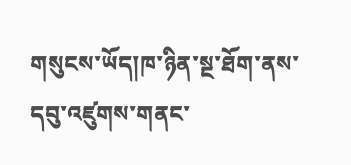གསུངས་ཡོད།ཁ་ཉིན་སྔ་ཐོག་ནས་དབུ་འཛུགས་གནང་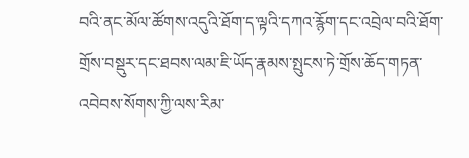བའི་ནང་མོལ་ཚོགས་འདུའི་ཐོག་ད་ལྟའི་དཀའ་རྙོག་དང་འབྲེལ་བའི་ཐོག་གྲོས་བསྡུར་དང་ཐབས་ལམ་ཇི་ཡོད་རྣམས་སྤུངས་ཏེ་གྲོས་ཆོད་གཏན་འབེབས་སོགས་ཀྱི་ལས་རིམ་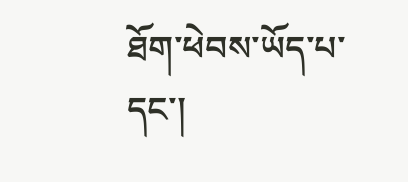ཐོག་ཕེབས་ཡོད་པ་དང་།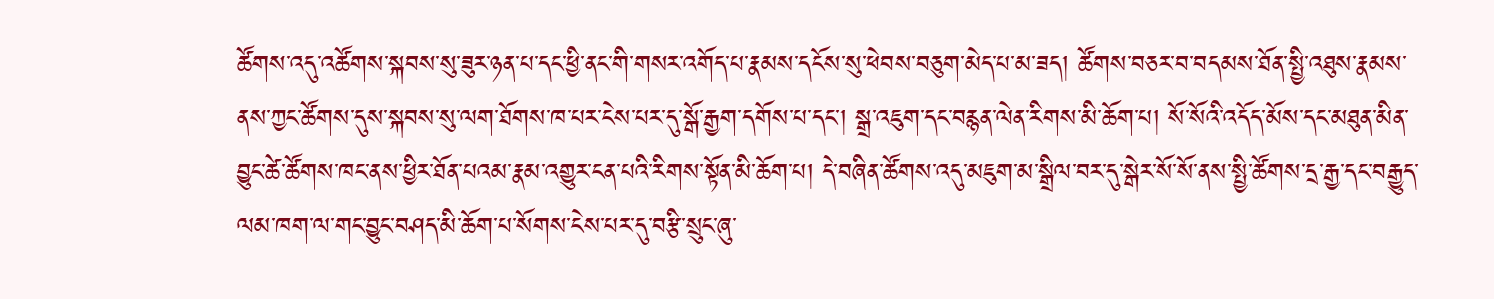ཚོགས་འདུ་འཚོགས་སྐབས་སུ་ཟུར་ཉན་པ་དང་ཕྱི་ནང་གི་གསར་འགོད་པ་རྣམས་དངོས་སུ་ཕེབས་བཅུག་མེད་པ་མ་ཟད། ཚོགས་བཅར་བ་བདམས་ཐོན་སྤྱི་འཐུས་རྣམས་ནས་ཀྱང་ཚོགས་དུས་སྐབས་སུ་ལག་ཐོགས་ཁ་པར་ངེས་པར་དུ་སྒོ་རྒྱག་དགོས་པ་དང་། སྒྲ་འཇུག་དང་བརྙན་ལེན་རིགས་མི་ཆོག་པ། སོ་སོའི་འདོད་མོས་དང་མཐུན་མིན་བྱུང་ཚེ་ཚོགས་ཁང་ནས་ཕྱིར་ཐོན་པའམ་རྣམ་འགྱུར་ངན་པའི་རིགས་སྟོན་མི་ཆོག་པ། དེ་བཞིན་ཚོགས་འདུ་མཇུག་མ་སྒྲིལ་བར་དུ་སྒེར་སོ་སོ་ནས་སྤྱི་ཚོགས་དྲ་རྒྱ་དང་བརྒྱུད་ལམ་ཁག་ལ་གང་བྱུང་བཤད་མི་ཆོག་པ་སོགས་ངེས་པར་དུ་བརྩི་སྲུང་ཞུ་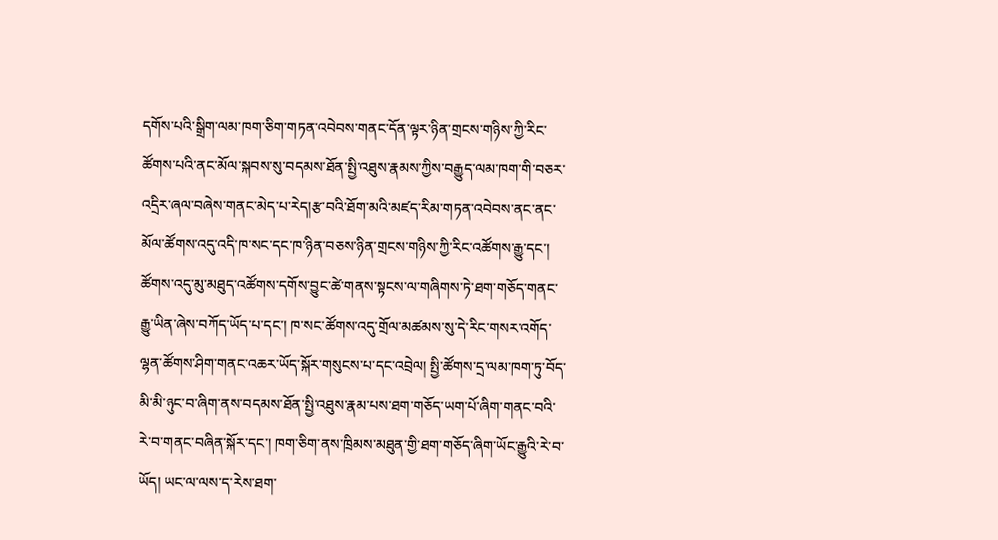དགོས་པའི་སྒྲིག་ལམ་ཁག་ཅིག་གཏན་འབེབས་གནང་དོན་ལྟར་ཉིན་གྲངས་གཉིས་ཀྱི་རིང་ཚོགས་པའི་ནང་མོལ་སྐབས་སུ་བདམས་ཐོན་སྤྱི་འཐུས་རྣམས་ཀྱིས་བརྒྱུད་ལམ་ཁག་གི་བཅར་འདྲིར་ཞལ་བཞེས་གནང་མེད་པ་རེད།རྩ་བའི་ཐོག་མའི་མཛད་རིམ་གཏན་འབེབས་ནང་ནང་མོལ་ཚོགས་འདུ་འདི་ཁ་སང་དང་ཁ་ཉིན་བཅས་ཉིན་གྲངས་གཉིས་ཀྱི་རིང་འཚོགས་རྒྱུ་དང་། ཚོགས་འདུ་མུ་མཐུད་འཚོགས་དགོས་བྱུང་ཚེ་གནས་སྟངས་ལ་གཞིགས་ཏེ་ཐག་གཅོད་གནང་རྒྱུ་ཡིན་ཞེས་བཀོད་ཡོད་པ་དང་། ཁ་སང་ཚོགས་འདུ་གྲོལ་མཚམས་སུ་དེ་རིང་གསར་འགོད་ལྷན་ཚོགས་ཤིག་གནང་འཆར་ཡོད་སྐོར་གསུངས་པ་དང་འབྲེལ། སྤྱི་ཚོགས་དྲ་ལམ་ཁག་ཏུ་བོད་མི་མི་ཉུང་བ་ཞིག་ནས་བདམས་ཐོན་སྤྱི་འཐུས་རྣམ་པས་ཐག་གཅོད་ཡག་པོ་ཞིག་གནང་བའི་རེ་བ་གནང་བཞིན་སྐོར་དང་། ཁག་ཅིག་ནས་ཁྲིམས་མཐུན་གྱི་ཐག་གཅོད་ཞིག་ཡོང་རྒྱུའི་རེ་བ་ཡོད། ཡང་ལ་ལས་ད་རེས་ཐག་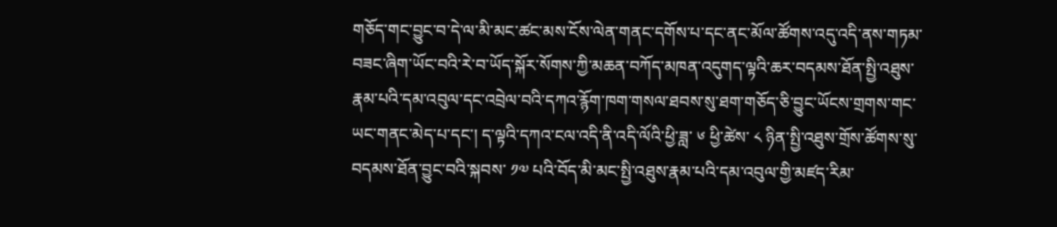གཅོད་གང་བྱུང་བ་དེ་ལ་མི་མང་ཚང་མས་ངོས་ལེན་གནང་དགོས་པ་དང་ནང་མོལ་ཚོགས་འདུ་འདི་ནས་གཏམ་བཟང་ཞིག་ཡོང་བའི་རེ་བ་ཡོད་སྐོར་སོགས་ཀྱི་མཆན་བཀོད་མཁན་འདུགད་ལྟའི་ཆར་བདམས་ཐོན་སྤྱི་འཐུས་རྣམ་པའི་དམ་འབུལ་དང་འབྲེལ་བའི་དཀའ་རྙོག་ཁག་གསལ་ཐབས་སུ་ཐག་གཅོད་ཅི་བྱུང་ཡོངས་གྲགས་གང་ཡང་གནང་མེད་པ་དང་། ད་ལྟའི་དཀའ་ངལ་འདི་ནི་འདི་ལོའི་ཕྱི་ཟླ་ ༦ ཕྱི་ཚེས་ ༨ ཉིན་སྤྱི་འཐུས་གྲོས་ཚོགས་སུ་བདམས་ཐོན་བྱུང་བའི་སྐབས་ ༡༧ པའི་བོད་མི་མང་སྤྱི་འཐུས་རྣམ་པའི་དམ་འབུལ་གྱི་མཛད་རིམ་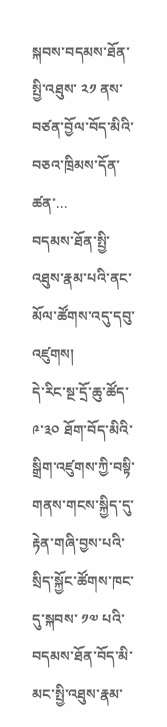སྐབས་བདམས་ཐོན་སྤྱི་འཐུས་ ༢༡ ནས་བཙན་བྱོལ་བོད་མིའི་བཅའ་ཁྲིམས་དོན་ཚན་...
བདམས་ཐོན་སྤྱི་འཐུས་རྣམ་པའི་ནང་མོལ་ཚོགས་འདུ་དབུ་འཛུགས།
དེ་རིང་སྔ་དྲོ་ཆུ་ཚོད་ ༩་༣༠ ཐོག་བོད་མིའི་སྒྲིག་འཛུགས་ཀྱི་བསྟི་གནས་གངས་སྐྱིད་དུ་རྟེན་གཞི་བྱས་པའི་སྲིད་སྐྱོང་ཚོགས་ཁང་དུ་སྐབས་ ༡༧ པའི་བདམས་ཐོན་བོད་མི་མང་སྤྱི་འཐུས་རྣམ་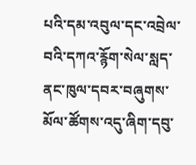པའི་དམ་འབུལ་དང་འབྲེལ་བའི་དཀའ་རྙོག་སེལ་སླད་ནང་ཁུལ་དབར་བཞུགས་མོལ་ཚོགས་འདུ་ཞིག་དབུ་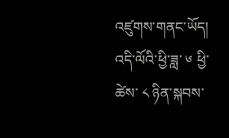འཛུགས་གནང་ཡོད། འདི་ལོའི་ཕྱི་ཟླ་ ༦ ཕྱི་ཚེས་ ༨ ཉིན་སྐབས་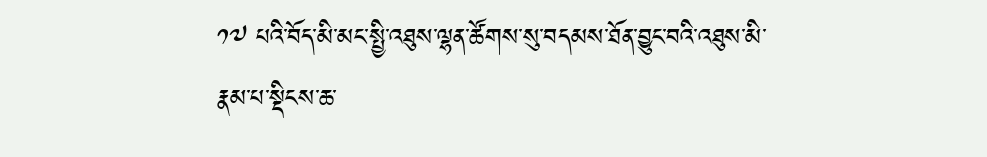༡༧ པའི་བོད་མི་མང་སྤྱི་འཐུས་ལྷན་ཚོགས་སུ་བདམས་ཐོན་བྱུང་བའི་འཐུས་མི་རྣམ་པ་སྡིངས་ཆ་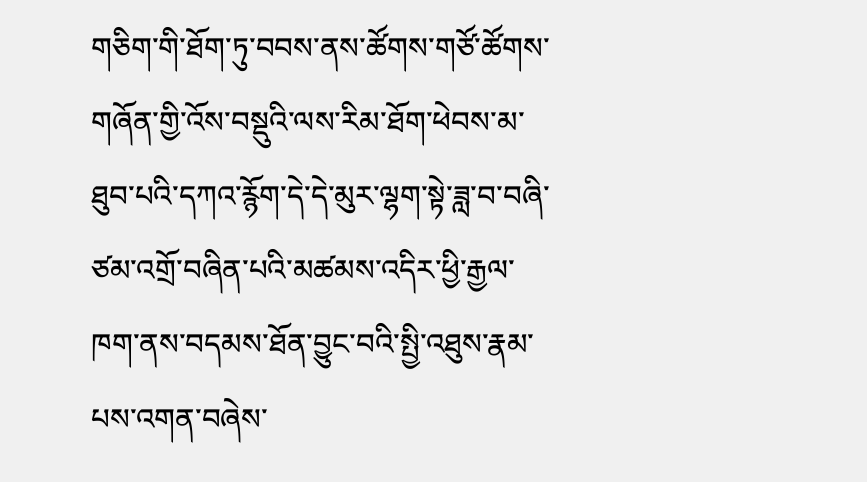གཅིག་གི་ཐོག་ཏུ་བབས་ནས་ཚོགས་གཙོ་ཚོགས་གཞོན་གྱི་འོས་བསྡུའི་ལས་རིམ་ཐོག་ཕེབས་མ་ཐུབ་པའི་དཀའ་རྙོག་དེ་དེ་མུར་ལྷག་སྟེ་ཟླ་བ་བཞི་ཙམ་འགྲོ་བཞིན་པའི་མཚམས་འདིར་ཕྱི་རྒྱལ་ཁག་ནས་བདམས་ཐོན་བྱུང་བའི་སྤྱི་འཐུས་རྣམ་པས་འགན་བཞེས་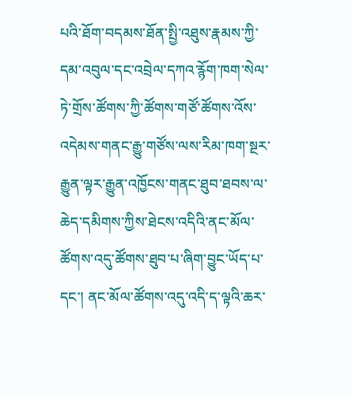པའི་ཐོག་བདམས་ཐོན་སྤྱི་འཐུས་རྣམས་ཀྱི་དམ་འབུལ་དང་འབྲེལ་དཀའ་རྙོག་ཁག་སེལ་ཏེ་གྲོས་ཚོགས་ཀྱི་ཚོགས་གཙོ་ཚོགས་འོས་འདེམས་གནང་རྒྱུ་གཙོས་ལས་རིམ་ཁག་སྔར་རྒྱུན་ལྟར་རྒྱུན་འཁྱོངས་གནང་ཐུབ་ཐབས་ལ་ཆེད་དམིགས་ཀྱིས་ཐེངས་འདིའི་ནང་མོལ་ཚོགས་འདུ་ཚོགས་ཐུབ་པ་ཞིག་བྱུང་ཡོད་པ་དང་། ནང་མོལ་ཚོགས་འདུ་འདི་ད་ལྟའི་ཆར་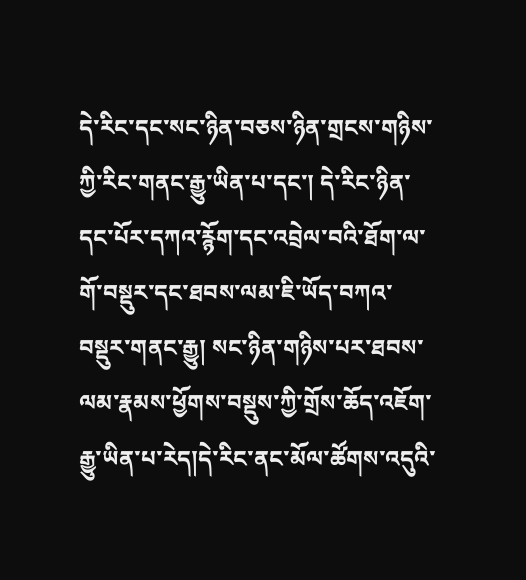དེ་རིང་དང་སང་ཉིན་བཅས་ཉིན་གྲངས་གཉིས་ཀྱི་རིང་གནང་རྒྱུ་ཡིན་པ་དང་། དེ་རིང་ཉིན་དང་པོར་དཀའ་རྙོག་དང་འབྲེལ་བའི་ཐོག་ལ་གོ་བསྡུར་དང་ཐབས་ལམ་ཇི་ཡོད་བཀའ་བསྡུར་གནང་རྒྱུ། སང་ཉིན་གཉིས་པར་ཐབས་ལམ་རྣམས་ཕྱོགས་བསྡུས་ཀྱི་གྲོས་ཆོད་འཇོག་རྒྱུ་ཡིན་པ་རེད།དེ་རིང་ནང་མོལ་ཚོགས་འདུའི་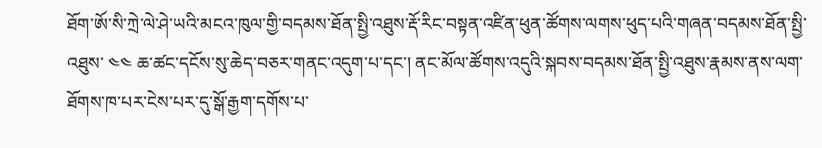ཐོག་ཨོ་སི་ཀྲེ་ལེ་ཤེ་ཡའི་མངའ་ཁུལ་གྱི་བདམས་ཐོན་སྤྱི་འཐུས་རྡོ་རིང་བསྟན་འཛིན་ཕུན་ཚོགས་ལགས་ཕུད་པའི་གཞན་བདམས་ཐོན་སྤྱི་འཐུས་ ༤༤ ཆ་ཚང་དངོས་སུ་ཆེད་བཅར་གནང་འདུག་པ་དང་། ནང་མོལ་ཚོགས་འདུའི་སྐབས་བདམས་ཐོན་སྤྱི་འཐུས་རྣམས་ནས་ལག་ཐོགས་ཁ་པར་ངེས་པར་དུ་སྒོ་རྒྱག་དགོས་པ་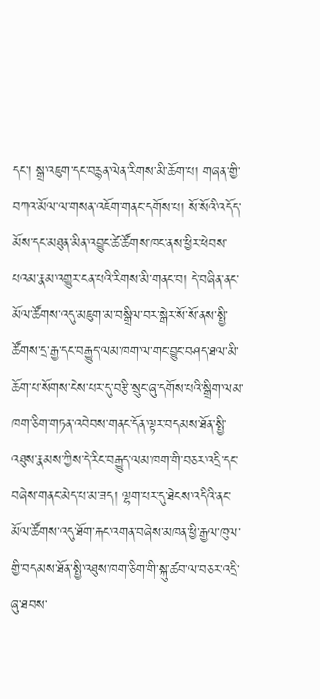དང་། སྒྲ་འཇུག་དང་བརྙན་ལེན་རིགས་མི་ཆོག་པ། གཞན་གྱི་བཀའ་མོལ་ལ་གསན་འཇོག་གནང་དགོས་པ། སོ་སོའི་འདོད་མོས་དང་མཐུན་མིན་འབྱུང་ཚེ་ཚོགས་ཁང་ནས་ཕྱིར་ཕེབས་པའམ་རྣམ་འགྱུར་ངན་པའི་རིགས་མི་གནང་བ། དེ་བཞིན་ནང་མོལ་ཚོགས་འདུ་མཇུག་མ་བསྒྲིལ་བར་སྒེར་སོ་སོ་ནས་སྤྱི་ཚོགས་དྲ་རྒྱ་དང་བརྒྱུད་ལམ་ཁག་ལ་གང་བྱུང་བཤད་ཐལ་མི་ཆོག་པ་སོགས་ངེས་པར་དུ་བརྩི་སྲུང་ཞུ་དགོས་པའི་སྒྲིག་ལམ་ཁག་ཅིག་གཏན་འབེབས་གནང་དོན་ལྟར་བདམས་ཐོན་སྤྱི་འཐུས་རྣམས་ཀྱིས་དེ་རིང་བརྒྱུད་ལམ་ཁག་གི་བཅར་འདྲི་དང་བཞེས་གནང་མེད་པ་མ་ཟད། ལྷག་པར་དུ་ཐེངས་འདིའི་ནང་མོལ་ཚོགས་འདུ་ཐོག་རྐང་འགན་བཞེས་མཁན་ཕྱི་རྒྱལ་ཁུལ་གྱི་བདམས་ཐོན་སྤྱི་འཐུས་ཁག་ཅིག་གི་སྐུ་ཚབ་ལ་བཅར་འདྲི་ཞུ་ཐབས་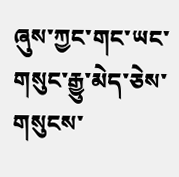ཞུས་ཀྱང་གང་ཡང་གསུང་རྒྱུ་མེད་ཅེས་གསུངས་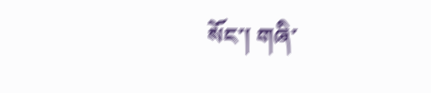སོང་། གཞི་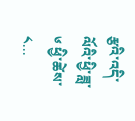རྩའི་འདི་ལོའི་ཕྱི་ཟླ་ ༦ ཕྱི་ཚེས་ ༨...